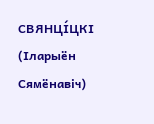СВЯНЦІ́ЦКІ (Іларыён Сямёнавіч)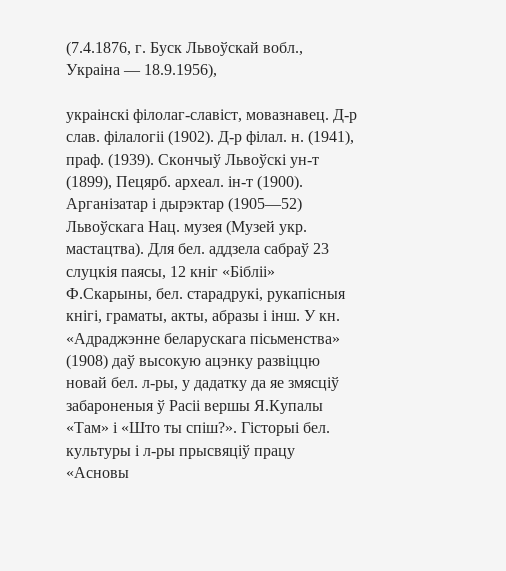(7.4.1876, г. Буск Львоўскай вобл., Украіна — 18.9.1956),

украінскі філолаг-славіст, мовазнавец. Д-р слав. філалогіі (1902). Д-р філал. н. (1941), праф. (1939). Скончыў Львоўскі ун-т (1899), Пецярб. археал. ін-т (1900). Арганізатар і дырэктар (1905—52) Львоўскага Нац. музея (Музей укр. мастацтва). Для бел. аддзела сабраў 23 слуцкія паясы, 12 кніг «Бібліі» Ф.Скарыны, бел. старадрукі, рукапісныя кнігі, граматы, акты, абразы і інш. У кн. «Адраджэнне беларускага пісьменства» (1908) даў высокую ацэнку развіццю новай бел. л-ры, у дадатку да яе змясціў забароненыя ў Расіі вершы Я.Купалы «Там» і «Што ты спіш?». Гісторыі бел. культуры і л-ры прысвяціў працу «Асновы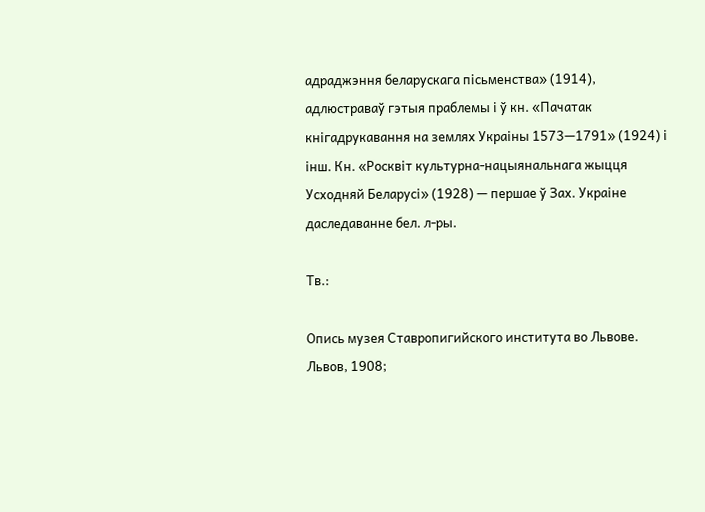адраджэння беларускага пісьменства» (1914), адлюстраваў гэтыя праблемы і ў кн. «Пачатак кнігадрукавання на землях Украіны 1573—1791» (1924) і інш. Кн. «Росквіт культурна-нацыянальнага жыцця Усходняй Беларусі» (1928) — першае ў Зах. Украіне даследаванне бел. л-ры.

Тв.:

Опись музея Ставропигийского института во Львове. Львов, 1908;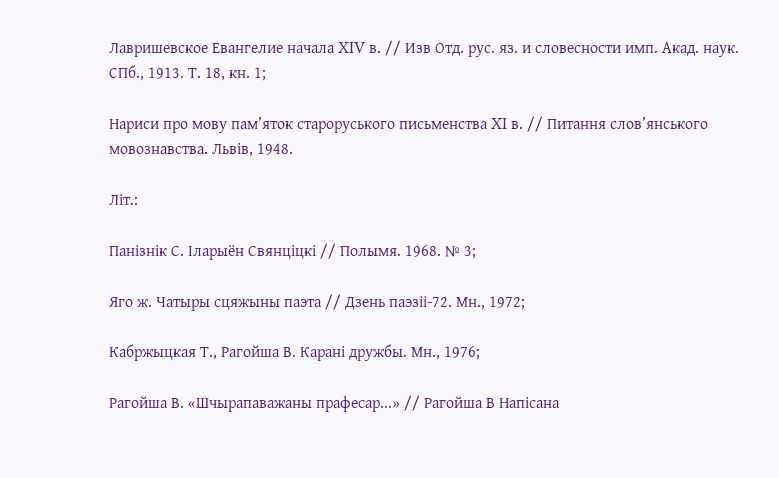Лавришевское Евангелие начала XIV в. // Изв Отд. рус. яз. и словесности имп. Акад. наук. СПб., 1913. Т. 18, кн. 1;

Нариси про мову пам’яток староруського письменства XI в. // Питання слов’янського мовознавства. Львів, 1948.

Літ.:

Панізнік С. Іларыён Свянціцкі // Полымя. 1968. № 3;

Яго ж. Чатыры сцяжыны паэта // Дзень паэзіі-72. Мн., 1972;

Кабржыцкая Т., Рагойша В. Карані дружбы. Мн., 1976;

Рагойша В. «Шчырапаважаны прафесар...» // Рагойша В Напісана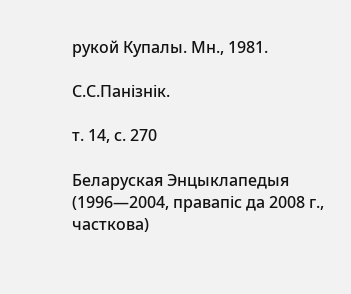рукой Купалы. Мн., 1981.

С.С.Панізнік.

т. 14, с. 270

Беларуская Энцыклапедыя (1996—2004, правапіс да 2008 г., часткова)